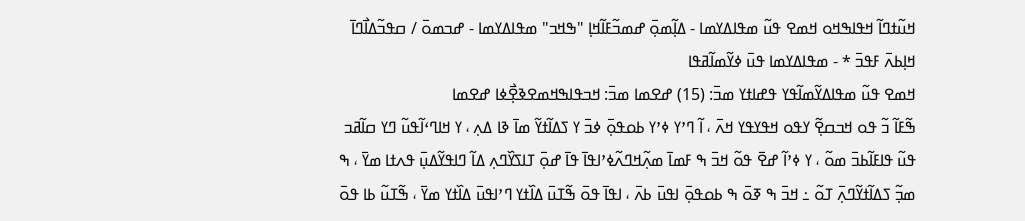ߞߎ߬ߙߣߊ߬ ߞߟߊߒߞߋ ߞߘߐ ߟߎ߬ ߘߟߊߡߌߘߊ - ߡߊ߲߬ߘߋ߲߫ ߝߘߏ߬ߓߊ߬ߞߊ߲ "ߒߞߏ" ߘߟߊߡߌߘߊ - ߝߏߘߋ߫ / ߛߟߏ߬ߡߊ߯ߣߊ߫ ߞߊ߲ߕߍ߫ ߓߟߏ߫ * - ߘߟߊߡߌߘߊ ߟߎ߫ ߦߌ߬ߘߊ߬ߥߟߊ
ߞߘߐ ߟߎ߬ ߘߟߊߡߌ߬ߘߊ߬ߟߌ ߟߝߊߙߌ ߘߏ߫: (15) ߝߐߘߊ ߘߏ߫: ߞߏߟߊߒߞߘߐߢߐ߲߯ߦߊ ߝߐߘߊ
ߒ߬ߓߊ߬ ߏ߬ ߟߋ ߞߏߛߐ߲߬ ߌߟߋ ߞߟߌߟߌ ߞߍ߫ ، ߊ߬ ߣߴߌ ߦߴߌ ߕߋߟߋ߲߫ ߦߏ߫ ߌ ߖߡߊ߬ߙߌ߬ ߘߊ߫ ߢߊ ߡߍ߲ ، ߌ ߞߊߣߵߊ߬ߟߎ߬ ߣߌ ߛߊ߬ߥߏ ߟߎ߬ ߟߊߓߊ߬ߕߏ߫ ߘߋ߬ ، ߌ ߦߴߊ߬ ߝߐ߫ ߟߋ߬ ߞߏ߫ ߒ ߓߘߊ߫ ߘߍ߲߬ߞߣߍ߬ߦߴߊߟߊ߫ ߟߊ߫ ߝߋ߲߫ ߠߊߖߌ߰ߣߍ߲ ߡߊ߬ ߣߊߟߌ߬ߡߎ߲߫ ߟߍߙߊ ߘߌ߫ ، ߒ ߘߏ߲߬ ߖߡߊ߬ߙߌ߬ߣߍ߲߫ ߠߋ߬ ߸ ߞߏ߫ ߒ ߧߋ߫ ߒ ߕߋߟߋ߲߫ ߊߟߎ߫ ߕߍ߫ ، ߊߟߊ߫ ߟߋ߫ ߒ߬ߠߎ߫ ߡߊ߰ߙߌ ߣߴߊߟߎ߫ ߡߊ߰ߙߌ ߘߌ߫ ، ߒ߬ߠߎ߬ ߕߊ ߟߋ߫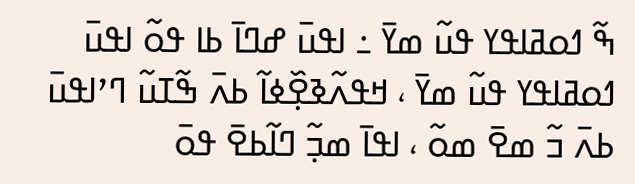ߒ߬ ߗߋߥߊߟߌ ߟߎ߬ ߘߌ߫ ߸ ߊߟߎ߫ ߝߣߊ߫ ߕߊ ߟߋ߬ ߊߟߎ߫ ߗߋߥߊߟߌ ߟߎ߬ ߘߌ߫ ، ߞߟߍ߬ߢߐ߲߰ߦߊ߬ ߕߍ߫ ߒ߬ߠߎ߬ ߣߴߊߟߎ߫ ߕߍ߫ ߏ߬ ߘߐ߫ ߘߋ߬ ، ߊߟߊ߫ ߘߏ߲߬ ߣߊ߬ߕߐ߫ ߟߋ߫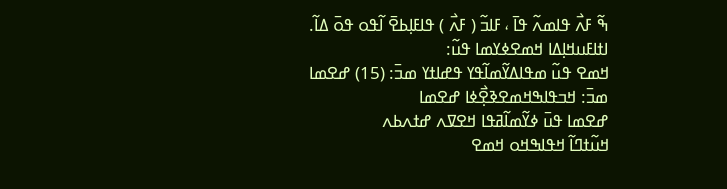ߒ߬ ߓߍ߯ ߟߊߘߍ߬ ߟߊ߫ ، ߓߊߏ߬ ( ߓߍ߯ ) ߟߊߓߊ߲ߕߐ߫ ߊ߬ߟߋ ߟߋ߫ ߡߊ߬.
ߊߙߊߓߎߞߊ߲ߡߊ ߞߘߐߦߌߘߊ ߟߎ߬:
ߞߘߐ ߟߎ߬ ߘߟߊߡߌ߬ߘߊ߬ߟߌ ߟߝߊߙߌ ߘߏ߫: (15) ߝߐߘߊ ߘߏ߫: ߞߏߟߊߒߞߘߐߢߐ߲߯ߦߊ ߝߐߘߊ
ߝߐߘߊ ߟߎ߫ ߦߌ߬ߘߊ߬ߥߟߊ ߞߐߜߍ ߝߙߍߕߍ
ߞߎ߬ߙߣߊ߬ ߞߟߊߒߞߋ ߞߘߐ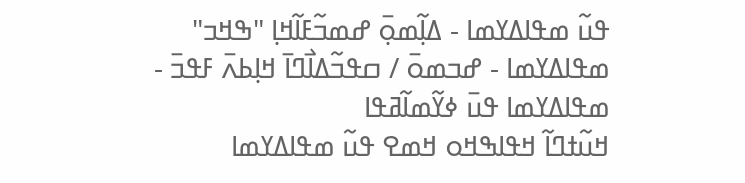ߟߎ߬ ߘߟߊߡߌߘߊ - ߡߊ߲߬ߘߋ߲߫ ߝߘߏ߬ߓߊ߬ߞߊ߲ "ߒߞߏ" ߘߟߊߡߌߘߊ - ߝߏߘߋ߫ / ߛߟߏ߬ߡߊ߯ߣߊ߫ ߞߊ߲ߕߍ߫ ߓߟߏ߫ - ߘߟߊߡߌߘߊ ߟߎ߫ ߦߌ߬ߘߊ߬ߥߟߊ
ߞߎ߬ߙߣߊ߬ ߞߟߊߒߞߋ ߞߘߐ ߟߎ߬ ߘߟߊߡߌߘߊ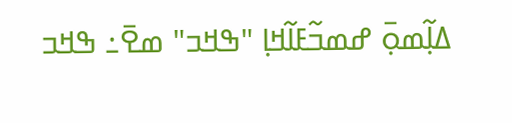ߡߊ߲߬ߘߋ߲߫ ߝߘߏ߬ߓߊ߬ߞߊ߲ "ߒߞߏ" ߘߐ߫߸ ߒߞߏ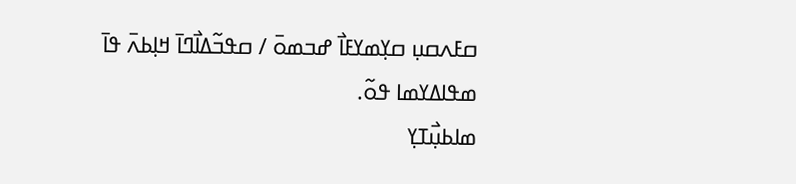ߛߓߍߛߎ߲ ߛߌ߲ߘߌߓߊ߯ ߝߏߘߋ߫ / ߛߟߏ߬ߡߊ߯ߣߊ߫ ߞߊ߲ߕߍ߫ ߟߊ߫ ߘߟߊߡߌߘߊ ߟߋ߬.
ߘߊߕߎ߲߯ߠߌ߲